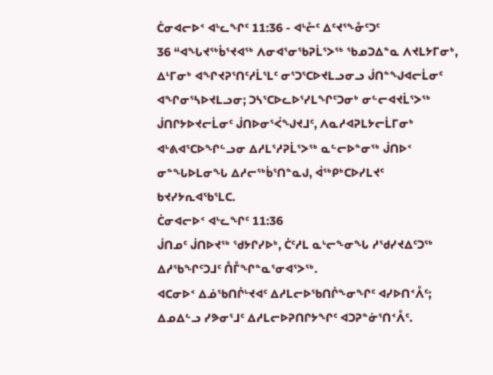ᑖᓂᐊᓕᐅᑉ ᐊᒡᓚᖏᑦ 11:36 - ᐊᒡᓔᑦ ᐃᑦᔪᕐᖕᓁᑦᑐᑦ
36 “ᐊᖓᔪᖅᑳᕐᔪᐊᖅ ᐱᓂᐊᕐᓂᖃᕈᒫᕐᐳᖅ ᖃᓄᑐᐃᓐᓇ ᐱᔪᒪᔭᒥᓂᒃ, ᐃᒻᒥᓂᒃ ᐊᖏᔪᕈᕐᑎᑦᓱᒫᕐᒪᑦ ᓂᕐᑐᕐᑕᐅᔪᒪᓗᓂᓗ ᒎᑎᓐᖑᐊᓕᒫᓂᑦ ᐊᖏᓂᕐᓴᐅᔪᒪᓗᓂ; ᑐᓴᕐᑕᐅᓚᐅᕐᓯᒪᖏᑦᑐᓂᒃ ᓂᓪᓕᐊᔪᒫᕐᐳᖅ ᒎᑎᒋᔭᐅᔪᓕᒫᓂᑦ ᒎᑎᐅᓂᕐᐹᖑᔪᒧᑦ, ᐱᓇᓱᐊᕈᒪᔭᓕᒫᒥᓂᒃ ᐊᒡᕕᐊᕐᑕᐅᖏᓪᓗᓂ ᐃᓱᒪᕐᓱᕈᒫᕐᐳᖅ ᓇᓪᓕᐅᓐᓂᖅ ᒎᑎᐅᑉ ᓂᓐᖓᐅᒪᓂᖓ ᐃᓱᓕᖅᑳᕐᑎᓐᓇᒍ, ᐋᖅᑭᒃᑕᐅᓯᒪᔪᑦ ᑲᔪᓯᔭᕆᐊᖃᕐᒪᑕ.
ᑖᓂᐊᓕᐅᑉ ᐊᒡᓚᖏᑦ 11:36
ᒎᑎᓄᑦ ᒎᑎᐅᔪᖅ ᖁᔭᒋᓯᐅᒃ, ᑖᑦᓱᒪ ᓇᒡᓕᖕᓂᖓ ᓱᖁᓯᔪᐃᑦᑐᖅ ᐃᓱᖃᖏᑦᑐᒧᑦ ᑍᒤᖏᓐᓇᕐᓂᐊᕐᐳᖅ.
ᐊᑕᓂᐅᑉ ᐃᓅᖃᑎᒌᒡᔪᐊᑦ ᐃᓱᒪᓕᐅᖃᑎᒌᖕᓂᖏᑦ ᐊᓯᐅᑎᑉᐰᑦ; ᐃᓄᐃᓪᓗ ᓯᕗᓂᕐᒧᑦ ᐃᓱᒪᓕᐅᕈᑎᒋᔭᖏᑦ ᐊᑐᕈᓐᓃᕐᑎᑉᐰᑦ.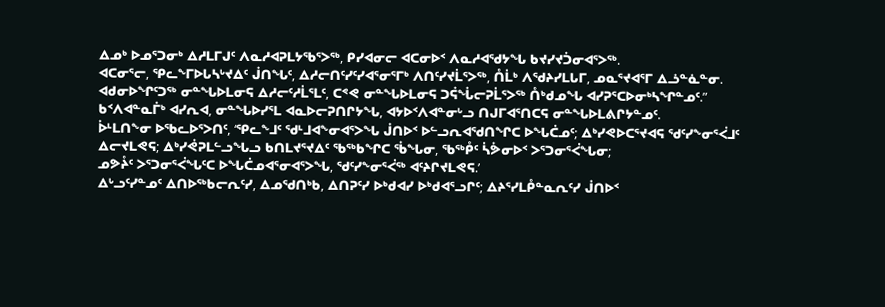ᐃᓄᒃ ᐅᓄᕐᑐᓂᒃ ᐃᓱᒪᒥᒍᑦ ᐱᓇᓱᐊᕈᒪᔭᖃᕐᐳᖅ, ᑭᓯᐊᓂᓕ ᐊᑕᓂᐅᑉ ᐱᓇᓱᐊᖁᔭᖓ ᑲᔪᓯᔪᑑᓂᐊᕐᐳᖅ.
ᐊᑕᓂᕐᓕ, ᕿᓚᖕᒥᐅᒐᓴᒡᔪᐃᑦ ᒎᑎᖓᑦ, ᐃᓱᓕᑎᑦᓯᑦᓯᐊᕐᓂᕐᒥᒃ ᐱᑎᑦᓯᔪᒫᕐᐳᖅ, ᑍᒫᒃ ᐱᖁᔨᓯᒪᒐᒥ, ᓄᓇᕐᔪᐊᕐᒥ ᐃᓘᓐᓈᓐᓂ.
ᐊᑯᓂᐅᖏᑦᑐᖅ ᓂᓐᖓᐅᒪᓂᕋ ᐃᓱᓕᑦᓱᒫᕐᒪᑦ, ᑕᕝᕙ ᓂᓐᖓᐅᒪᓂᕋ ᑐᕌᖔᓕᕈᒫᕐᐳᖅ ᑍᒃᑯᓄᖓ ᐊᓯᕈᕐᑕᐅᓂᒃᓴᖏᓐᓄᑦ.”
ᑲᑉᐱᐊᓐᓇᒦᒃ ᐊᓯᕆᐊ, ᓂᓐᖓᐅᓯᕐᒪ ᐊᓇᐅᓕᕈᑎᒋᔭᖓ, ᐊᔭᐅᑉᐱᐊᓐᓂᒡᓗ ᑎᒍᒥᐊᕐᑎᑕᕋ ᓂᓐᖓᐅᒪᕕᒋᔭᓐᓄᑦ.
ᐆᒻᒪᑎᖕᓂ ᐅᖃᓚᐅᕐᐳᑎᑦ, ‘ᕿᓚᖕᒧᑦ ᖁᒻᒧᐊᖕᓂᐊᕐᐳᖓ ᒎᑎᐅᑉ ᐅᓪᓗᕆᐊᖁᑎᖏᑕ ᐅᖓᑖᓄᑦ; ᐃᒃᓯᕙᐅᑕᕐᔪᐊᕋ ᖁᑦᓯᖕᓂᕐᐹᒧᑦ ᐃᓕᔪᒪᕙᕋ; ᐃᒃᓯᕚᕈᒪᓪᓗᖓᓗ ᑲᑎᒪᔪᕐᔪᐃᑦ ᖃᖅᑲᖏᑕ ᖄᖓᓂ, ᖃᖅᑬᑦ ᓵᕘᓂᐅᑉ ᐳᕐᑐᓂᕐᐹᖓᓂ;
ᓄᕗᔧᑦ ᐳᕐᑐᓂᕐᐹᖓᑦᑕ ᐅᖓᑖᓄᐊᕐᓂᐊᕐᐳᖓ, ᖁᑦᓯᖕᓂᕐᐹᖅ ᐊᑦᔨᒋᔪᒪᕙᕋ.’
ᐃᒡᓗᑦᓯᓐᓄᑦ ᐃᑎᐅᖅᑲᓕᕆᑦᓯ, ᐃᓄᖁᑎᒃᑲ, ᐃᑎᕈᑦᓯ ᐅᒃᑯᐊᓯ ᐅᒃᑯᐊᕐᓗᒋᑦ; ᐃᔨᕐᓯᒪᑬᓐᓇᕆᑦᓯ ᒎᑎᐅᑉ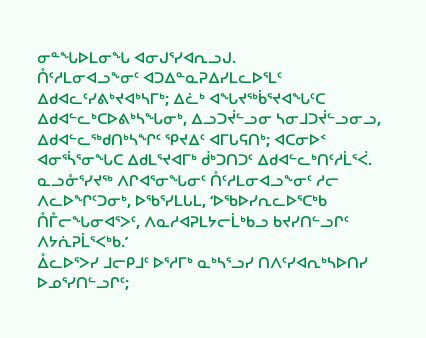ᓂᓐᖓᐅᒪᓂᖓ ᐊᓂᒍᕐᓯᐊᕆᓗᒍ.
ᑍᑦᓱᒪᓂᐊᓗᖕᓂᑦ ᐊᑐᐃᓐᓇᕈᐃᓯᒪᓚᐅᕐᒪᑦ ᐃᑯᐊᓚᑦᓯᕕᒃᔪᐊᒃᓴᒥᒃ; ᐃᓛᒃ ᐊᖓᔪᖅᑳᕐᔪᐊᖓᑦᑕ ᐃᑯᐊᓪᓚᒃᑕᐅᕕᒃᓴᖓᓂᒃ, ᐃᓗᑐᔫᓪᓗᓂ ᓴᓂᒧᑐᔫᓪᓗᓂᓗ, ᐃᑯᐊᓪᓚᖅᑯᑎᒃᓴᖏᑦ ᕿᔪᐃᑦ ᐊᒥᒐᕋᑎᒃ; ᐊᑕᓂᐅᑉ ᐊᓂᕐᓵᕐᓂᖓᑕ ᐃᑯᒪᕐᔪᐊᒥᒃ ᑰᒃᑐᑎᑐᑦ ᐃᑯᐊᓪᓚᒃᑎᑦᓱᒫᕐᐹ.
ᓇᓗᓁᕐᓯᔪᖅ ᐱᒋᐊᕐᓂᖓᓂᑦ ᑍᑦᓱᒪᓂᐊᓗᖕᓂᑦ ᓱᓕ ᐱᓚᐅᖏᑦᑐᓂᒃ, ᐅᖃᕐᓯᒪᒐᒪ, ‘ᐅᖃᐅᓯᕆᓚᐅᕐᑕᒃᑲ ᑍᒤᓕᖓᓂᐊᕐᐳᑦ, ᐱᓇᓱᐊᕈᒪᔭᓕᒫᒃᑲᓗ ᑲᔪᓯᑎᓪᓗᒋᑦ ᐱᔭᕇᕈᒫᕐᐸᒃᑲ.’
ᐂᓚᐅᕐᐳᓯ ᒧᓕᑭᒧᑦ ᐅᕐᓱᒥᒃ ᓇᒃᓴᕐᓗᓯ ᑎᐱᑦᓯᐊᕆᒃᓴᐅᑎᓯ ᐅᓄᕐᓯᑎᓪᓗᒋᑦ;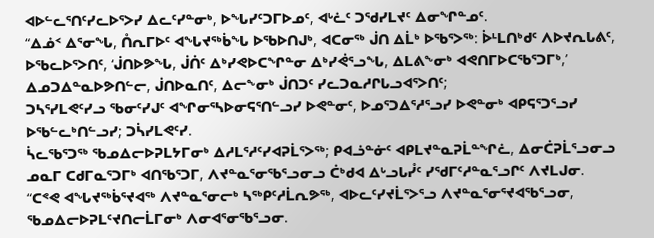ᐊᐅᓪᓚᕐᑎᑦᓯᓚᐅᕐᐳᓯ ᐃᓚᑦᓯᓐᓂᒃ, ᐅᖓᓯᑦᑐᒥᐅᓄᑦ, ᐊᒡᓛᑦ ᑐᖁᓯᒪᔪᑦ ᐃᓂᖏᓐᓄᑦ.
“ᐃᓅᑉ ᐃᕐᓂᖓ, ᑍᕆᒥᐅᑦ ᐊᖓᔪᖅᑳᖓ ᐅᖃᐅᑎᒍᒃ, ᐊᑕᓂᖅ ᒎᑎ ᐃᒫᒃ ᐅᖃᕐᐳᖅ: ᐆᒻᒪᑎᒃᑯᑦ ᐱᐅᔪᕆᒐᕕᑦ, ᐅᖃᓚᐅᕐᐳᑎᑦ, ‘ᒎᑎᐅᕗᖓ, ᒎᑏᑦ ᐃᒃᓯᕙᐅᑕᖏᓐᓂ ᐃᒃᓯᕚᕐᓗᖓ, ᐃᒪᕕᖕᓂᒃ ᐊᕙᑎᒥᐅᑕᖃᕐᑐᒥᒃ,’ ᐃᓄᑐᐃᓐᓇᐅᕗᑎᓪᓕ, ᒎᑎᐅᓇᑎᑦ, ᐃᓕᖕᓂᒃ ᒎᑎᑐᑦ ᓯᓚᑐᓇᓱᒋᒐᓗᐊᕐᐳᑎᑦ;
ᑐᓴᕐᓯᒪᕙᑦᓯᓗ ᖃᓂᑦᓯᒍᑦ ᐊᖏᓂᕐᓴᐅᓂᕋᕐᑎᓪᓗᓯ ᐅᕙᓐᓂᑦ, ᐅᓄᕐᑐᐃᕐᓱᕐᓗᓯ ᐅᕙᓐᓂᒃ ᐊᑭᕋᕐᑐᕐᓗᓯ ᐅᖃᓪᓚᒃᑎᓪᓗᓯ; ᑐᓵᓯᒪᕙᑦᓯ.
ᓵᓚᖃᕐᑐᖅ ᖃᓄᐃᓕᐅᕈᒪᔭᒥᓂᒃ ᐃᓱᒪᕐᓱᑦᓯᐊᕈᒫᕐᐳᖅ; ᑭᐊᓘᓐᓃᑦ ᐊᑭᒪᔪᓐᓇᕈᒫᓐᖏᓛ, ᐃᓂᑖᕈᒫᕐᓗᓂᓗ ᓄᓇᒥ ᑕᑯᒥᓇᕐᑐᒥᒃ ᐊᑎᖃᕐᑐᒥ, ᐱᔪᓐᓇᕐᓂᖃᕐᓗᓂᓗ ᑖᒃᑯᐊ ᐃᒡᓗᒐᓮᑦ ᓯᖁᒥᑦᓱᓐᓇᕐᓗᒋᑦ ᐱᔪᒪᒍᓂ.
“ᑕᕝᕙ ᐊᖓᔪᖅᑳᕐᔪᐊᖅ ᐱᔪᓐᓇᕐᓂᓕᒃ ᓴᖅᑭᑦᓱᒫᕆᕗᖅ, ᐊᐅᓚᑦᓯᔪᒫᕐᐳᕐᓗ ᐱᔪᓐᓇᕐᓂᕐᔪᐊᖃᕐᓗᓂ, ᖃᓄᐃᓕᐅᕈᒪᑦᔪᑎᓕᒫᒥᓂᒃ ᐱᓂᐊᕐᓂᖃᕐᓗᓂ.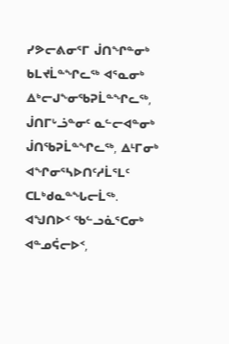ᓯᕗᓕᕕᓂᕐᒥ ᒎᑎᖏᓐᓂᒃ ᑲᒪᔪᒫᓐᖏᓚᖅ ᐊᕐᓇᓂᒃ ᐃᒃᓕᒍᖕᓂᖃᕈᒫᓐᖏᓚᖅ, ᒎᑎᒥᒡᓘᓐᓂᑦ ᓇᓪᓕᐊᓐᓂᒃ ᒎᑎᖃᕈᒫᓐᖏᓚᖅ, ᐃᒻᒥᓂᒃ ᐊᖏᓂᕐᓴᐅᑎᑦᓱᒫᕐᒪᑦ ᑕᒪᒃᑯᓇᓐᖓᓕᒫᖅ.
ᐊᖑᑎᐅᑉ ᖃᓪᓗᓈᕐᑕᓂᒃ ᐊᓐᓄᕌᓕᐅᑉ,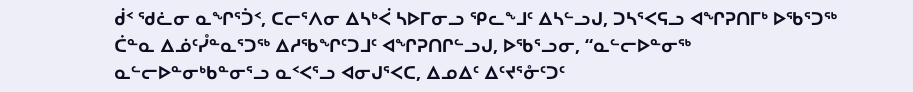ᑰᑉ ᖁᓛᓂ ᓇᖏᕐᑑᑉ, ᑕᓕᕐᐱᓂ ᐃᓴᒃᐹ ᓴᐅᒥᓂᓗ ᕿᓚᖕᒧᑦ ᐃᓴᓪᓗᒍ, ᑐᓴᕐᐸᕋᓗ ᐊᖏᕈᑎᒥᒃ ᐅᖃᕐᑐᖅ ᑖᓐᓇ ᐃᓅᑦᓮᓐᓇᕐᑐᖅ ᐃᓱᖃᖏᑦᑐᒧᑦ ᐊᖏᕈᑎᒋᓪᓗᒍ, ᐅᖃᕐᓗᓂ, “ᓇᓪᓕᐅᓐᓂᖅ ᓇᓪᓕᐅᓐᓂᒃᑲᓐᓂᕐᓗ ᓇᑉᐸᕐᓗ ᐊᓂᒍᕐᐸᑕ, ᐃᓄᐃᑦ ᐃᑦᔪᕐᓁᑦᑐᑦ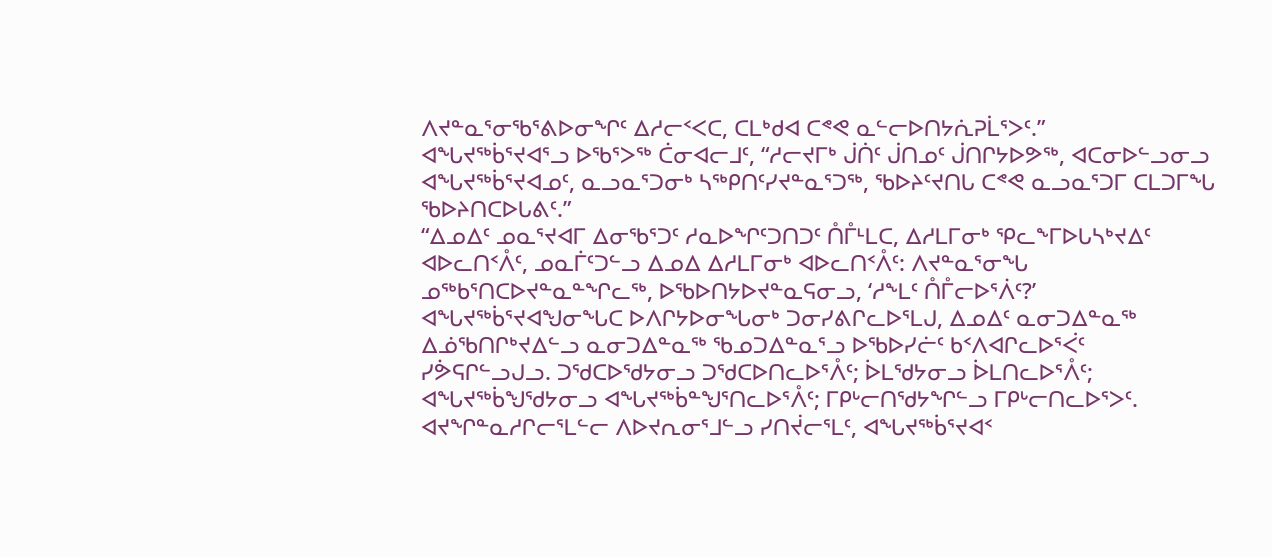ᐱᔪᓐᓇᕐᓂᖃᕐᕕᐅᓂᖏᑦ ᐃᓱᓕᑉᐸᑕ, ᑕᒪᒃᑯᐊ ᑕᕝᕙ ᓇᓪᓕᐅᑎᔭᕇᕈᒫᕐᐳᑦ.”
ᐊᖓᔪᖅᑳᕐᔪᐊᕐᓗ ᐅᖃᕐᐳᖅ ᑖᓂᐊᓕᒧᑦ, “ᓱᓕᔪᒥᒃ ᒎᑏᑦ ᒎᑎᓄᑦ ᒎᑎᒋᔭᐅᕗᖅ, ᐊᑕᓂᐅᓪᓗᓂᓗ ᐊᖓᔪᖅᑳᕐᔪᐊᓄᑦ, ᓇᓗᓇᕐᑐᓂᒃ ᓴᖅᑭᑎᑦᓯᔪᓐᓇᕐᑐᖅ, ᖃᐅᔨᑦᔪᑎᒐ ᑕᕝᕙ ᓇᓗᓇᕐᑐᒥ ᑕᒪᑐᒥᖓ ᖃᐅᔨᑎᑕᐅᒐᕕᑦ.”
“ᐃᓄᐃᑦ ᓄᓇᕐᔪᐊᒥ ᐃᓂᖃᕐᑐᑦ ᓱᓇᐅᖏᑦᑐᑎᑐᑦ ᑍᒤᒻᒪᑕ, ᐃᓱᒪᒥᓂᒃ ᕿᓚᖕᒥᐅᒐᓴᒃᔪᐃᑦ ᐊᐅᓚᑎᑉᐰᑦ, ᓄᓇᒦᑦᑐᓪᓗ ᐃᓄᐃ ᐃᓱᒪᒥᓂᒃ ᐊᐅᓚᑎᑉᐰᑦ: ᐱᔪᓐᓇᕐᓂᖓ ᓄᖅᑲᕐᑎᑕᐅᔪᓐᓇᓐᖏᓚᖅ, ᐅᖃᐅᑎᔭᐅᔪᓐᓇᕋᓂᓗ, ‘ᓱᖕᒪᑦ ᑍᒤᓕᐅᕐᐲᑦ?’
ᐊᖓᔪᖅᑳᕐᔪᐊᖑᓂᖓᑕ ᐅᐱᒋᔭᐅᓂᖓᓂᒃ ᑐᓂᓯᕕᒋᓚᐅᕐᒪᒍ, ᐃᓄᐃᑦ ᓇᓂᑐᐃᓐᓇᖅ ᐃᓅᖃᑎᒋᒃᔪᐃᓪᓗ ᓇᓂᑐᐃᓐᓇᖅ ᖃᓄᑐᐃᓐᓇᕐᓗ ᐅᖃᐅᓯᓖᑦ ᑲᑉᐱᐊᒋᓚᐅᕐᐹᑦ ᓯᕘᕋᒋᓪᓗᒍᓗ. ᑐᖁᑕᐅᖁᔭᓂᓗ ᑐᖁᑕᐅᑎᓚᐅᕐᐰᑦ; ᐆᒪᖁᔭᓂᓗ ᐆᒪᑎᓚᐅᕐᐰᑦ; ᐊᖓᔪᖅᑳᖑᖁᔭᓂᓗ ᐊᖓᔪᖅᑳᓐᖑᕐᑎᓚᐅᕐᐰᑦ; ᒥᑭᒡᓕᑎᖁᔭᖏᓪᓗ ᒥᑭᒡᓕᑎᓚᐅᕐᐳᑦ.
ᐊᔪᖏᓐᓇᓱᒋᓕᕐᒪᓪᓕ ᐱᐅᔪᕆᓂᕐᒧᓪᓗ ᓯᑎᔫᓕᕐᒪᑦ, ᐊᖓᔪᖅᑳᕐᔪᐊᑉ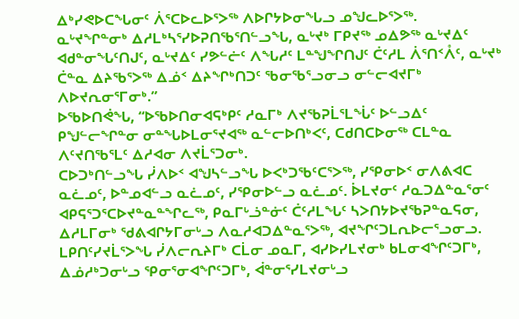ᐃᒃᓯᕙᐅᑕᖓᓂᑦ ᐲᕐᑕᐅᓚᐅᕐᐳᖅ ᐱᐅᒋᔭᐅᓂᖓᓗ ᓄᖑᓚᐅᕐᐳᖅ.
ᓇᒡᔪᖏᓐᓂᒃ ᐃᓱᒪᒃᓴᕐᓯᐅᕈᑎᖃᕐᑎᓪᓗᖓ, ᓇᒡᔪᒃ ᒥᑭᔪᖅ ᓄᐃᕗᖅ ᓇᒡᔪᐃᑦ ᐊᑯᓐᓂᖓᑦᑎᒍᑦ, ᓇᒡᔪᐃᑦ ᓯᕗᓪᓖᑦ ᐱᖓᓱᑦ ᒪᓐᖑᖏᑎᒍᑦ ᑖᑦᓱᒪ ᐲᕐᑎᑉᐰᑦ, ᓇᒡᔪᒃ ᑖᓐᓇ ᐃᔨᖃᕐᐳᖅ ᐃᓅᑉ ᐃᔨᖏᒃᑎᑐᑦ ᖃᓂᖃᕐᓗᓂᓗ ᓂᓪᓕᐊᔪᒥᒃ ᐱᐅᔪᕆᓂᕐᒥᓂᒃ.”
ᐅᖃᐅᑎᕚᖓ, “ᐅᖃᐅᑎᓂᐊᕋᒃᑭᑦ ᓱᓇᒥᒃ ᐱᔪᖃᕈᒫᕐᒪᖔᑦ ᐅᓪᓗᐃᑦ ᑭᖑᓪᓕᖏᓐᓂ ᓂᓐᖓᐅᒪᓂᕐᔪᐊᖅ ᓇᓪᓕᐅᑎᒃᐸᑦ, ᑕᑯᑎᑕᐅᓂᖅ ᑕᒪᓐᓇ ᐱᑦᔪᑎᖃᕐᒪᑦ ᐃᓱᐊᓂ ᐱᔪᒫᕐᑐᓂᒃ.
ᑕᐅᑐᒃᑎᓪᓗᖓ ᓰᐱᐅᑉ ᐊᖑᓴᓪᓗᖓ ᐅᐸᒃᑐᖃᑦᑕᕐᐳᖅ, ᓯᕿᓂᐅᑉ ᓂᐱᕕᐊᑕ ᓇᓛᓄᑦ, ᐅᓐᓄᐊᓪᓗ ᓇᓛᓄᑦ, ᓯᕿᓂᐅᓪᓗ ᓇᓛᓄᑦ. ᐆᒪᔪᓂᑦ ᓱᓇᑐᐃᓐᓇᕐᓂᑦ ᐊᑭᕋᕐᑐᕐᑕᐅᔪᓐᓇᓐᖏᓚᖅ, ᑭᓇᒥᒡᓘᓐᓃᑦ ᑖᑦᓱᒪᖓᑦ ᓴᐳᑎᔭᐅᔪᖃᕈᓐᓇᕋᓂ, ᐃᓱᒪᒥᓂᒃ ᖁᕕᐊᒋᔭᒥᓂᒡᓗ ᐱᓇᓱᐊᑐᐃᓐᓇᕐᐳᖅ, ᐊᔪᖏᑦᑐᒪᕆᐅᓕᕐᓗᓂᓗ.
ᒪᑭᑎᑦᓯᔪᒫᕐᐳᖓ ᓰᐱᓕᕆᔨᒥᒃ ᑕᒫᓂ ᓄᓇᒥ, ᐊᓯᐅᓯᒪᔪᓂᒃ ᑲᒪᓂᐊᖏᑦᑐᒥᒃ, ᐃᓅᓱᒃᑐᓂᒡᓗ ᕿᓂᕐᓂᐊᖏᑦᑐᒥᒃ, ᐋᓐᓂᕐᓯᒪᔪᓂᒡᓗ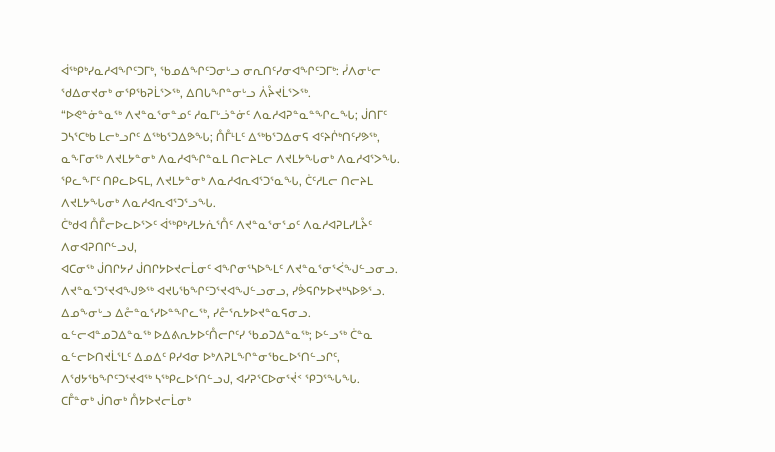ᐋᖅᑭᒃᓯᓇᓱᐊᖏᑦᑐᒥᒃ, ᖃᓄᐃᖏᑦᑐᓂᒡᓗ ᓂᕆᑎᑦᓯᓂᐊᖏᑦᑐᒥᒃ: ᓰᐱᓂᒡᓕ ᖁᐃᓂᔪᓂᒃ ᓂᕿᖃᕈᒫᕐᐳᖅ, ᐃᑎᒐᖏᓐᓂᒡᓗ ᐲᔧᔪᒫᕐᐳᖅ.
“ᐅᕙᓐᓃᓐᓇᖅ ᐱᔪᓐᓇᕐᓂᓐᓄᑦ ᓱᓇᒥᒡᓘᓐᓃᑦ ᐱᓇᓱᐊᕈᓐᓇᓐᖏᓚᖓ; ᒎᑎᒥᑦ ᑐᓴᕐᑕᒃᑲ ᒪᓕᒃᓗᒋᑦ ᐃᖅᑲᕐᑐᐃᕗᖓ; ᑍᒤᒻᒪᑦ ᐃᖅᑲᕐᑐᐃᓂᕋ ᐊᑦᔨᒌᒃᑎᑦᓯᕗᖅ, ᓇᖕᒥᓂᖅ ᐱᔪᒪᔭᓐᓂᒃ ᐱᓇᓱᐊᖏᓐᓇᒪ ᑎᓕᔨᒪᓕ ᐱᔪᒪᔭᖓᓂᒃ ᐱᓇᓱᐊᕐᐳᖓ.
ᕿᓚᖕᒥᑦ ᑎᑭᓚᐅᕋᒪ, ᐱᔪᒪᔭᓐᓂᒃ ᐱᓇᓱᐊᕆᐊᕐᑐᕐᓇᖓ, ᑖᑦᓱᒪᓕ ᑎᓕᔨᒪ ᐱᔪᒪᔭᖓᓂᒃ ᐱᓇᓱᐊᕆᐊᕐᑐᕐᓗᖓ.
ᑖᒃᑯᐊ ᑍᒤᓕᐅᓚᐅᕐᐳᑦ ᐋᖅᑭᒃᓯᒪᔭᕇᕐᑍᑦ ᐱᔪᓐᓇᕐᓂᕐᓄᑦ ᐱᓇᓱᐊᕈᒪᓯᒪᔧᑦ ᐱᓂᐊᕈᑎᒋᓪᓗᒍ,
ᐊᑕᓂᖅ ᒎᑎᒋᔭᓯ ᒎᑎᒋᔭᐅᔪᓕᒫᓂᑦ ᐊᖏᓂᕐᓴᐅᖕᒪᑦ ᐱᔪᓐᓇᕐᓂᕐᐹᖑᓪᓗᓂᓗ. ᐱᔪᓐᓇᕐᑐᕐᔪᐊᖑᕗᖅ ᐊᔪᒐᖃᖏᑦᑐᕐᔪᐊᖑᓪᓗᓂᓗ, ᓯᕘᕋᒋᔭᐅᔪᒃᓴᐅᕗᕐᓗ. ᐃᓄᖕᓂᒡᓗ ᐃᓔᓐᓇᕐᓯᐅᓐᖏᓚᖅ, ᓯᓔᕐᕆᔭᐅᔪᓐᓇᕋᓂᓗ.
ᓇᓪᓕᐊᓐᓄᑐᐃᓐᓇᖅ ᐅᐃᕕᕆᔭᐅᑦᑍᓕᒋᑦᓯ ᖃᓄᑐᐃᓐᓇᖅ; ᐅᓪᓗᖅ ᑖᓐᓇ ᓇᓪᓕᐅᑎᔪᒫᕐᒪᑦ ᐃᓄᐃᑦ ᑭᓯᐊᓂ ᐅᒃᐱᕈᒪᖏᓐᓂᖃᓚᐅᕐᑎᓪᓗᒋᑦ, ᐱᖁᔭᖃᖏᑦᑐᕐᔪᐊᖅ ᓴᖅᑭᓚᐅᕐᑎᓪᓗᒍ, ᐊᓯᕈᕐᑕᐅᓂᕐᔫᑉ ᕿᑐᕐᖓᖓ.
ᑕᒤᓐᓂᒃ ᒎᑎᓂᒃ ᑍᔭᐅᔪᓕᒫᓂᒃ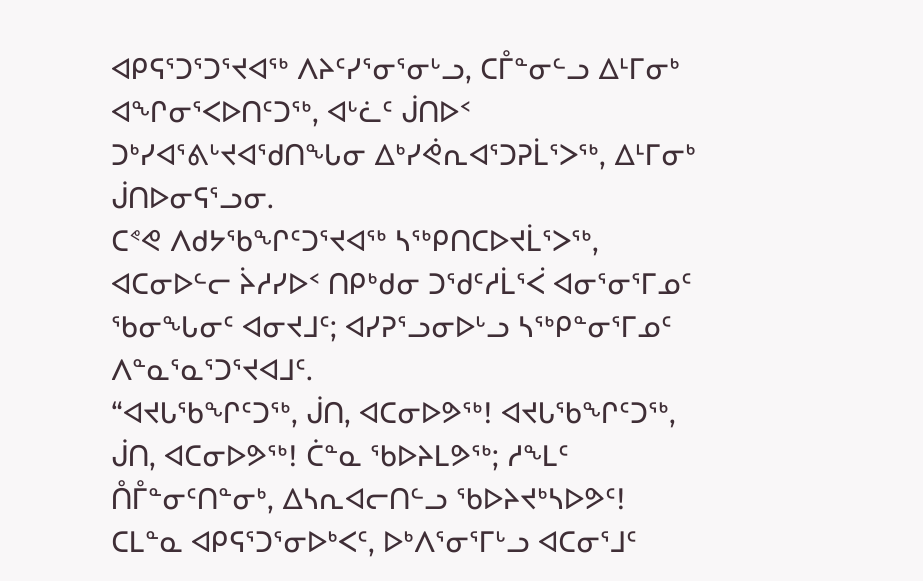ᐊᑭᕋᕐᑐᕐᑐᕐᔪᐊᖅ ᐱᔨᑦᓯᕐᓂᕐᓂᒡᓗ, ᑕᒤᓐᓂᓪᓗ ᐃᒻᒥᓂᒃ ᐊᖏᓂᕐᐸᐅᑎᑦᑐᖅ, ᐊᒡᓛᑦ ᒎᑎᐅᑉ ᑐᒃᓯᐊᕐᕕᒡᔪᐊᖁᑎᖓᓂ ᐃᒃᓯᕚᕆᐊᕐᑐᕈᒫᕐᐳᖅ, ᐃᒻᒥᓂᒃ ᒎᑎᐅᓂᕋᕐᓗᓂ.
ᑕᕝᕙ ᐱᑯᔭᖃᖏᑦᑐᕐᔪᐊᖅ ᓴᖅᑭᑎᑕᐅᔪᒫᕐᐳᖅ, ᐊᑕᓂᐅᓪᓕ ᔩᓱᓯᐅᑉ ᑎᑭᒃᑯᓂ ᑐᖁᑦᓱᒫᕐᐹ ᐊᓂᕐᓂᕐᒥᓄᑦ ᖃᓂᖓᓂᑦ ᐊᓂᔪᒧᑦ; ᐊᓯᕈᕐᓗᓂᐅᒡᓗ ᓴᖅᑭᓐᓂᕐᒥᓄᑦ ᐱᓐᓇᕐᓇᕐᑐᕐᔪᐊᒧᑦ.
“ᐊᔪᒐᖃᖏᑦᑐᖅ, ᒎᑎ, ᐊᑕᓂᐅᕗᖅ! ᐊᔪᒐᖃᖏᑦᑐᖅ, ᒎᑎ, ᐊᑕᓂᐅᕗᖅ! ᑖᓐᓇ ᖃᐅᔨᒪᕗᖅ; ᓱᖕᒪᑦ ᑍᒤᓐᓂᑦᑎᓐᓂᒃ, ᐃᓴᕆᐊᓕᑎᓪᓗ ᖃᐅᔨᔪᒃᓴᐅᕗᑦ! ᑕᒪᓐᓇ ᐊᑭᕋᕐᑐᕐᓂᐅᒃᐸᑦ, ᐅᒃᐱᕐᓂᕐᒥᒡᓗ ᐊᑕᓂᕐᒧᑦ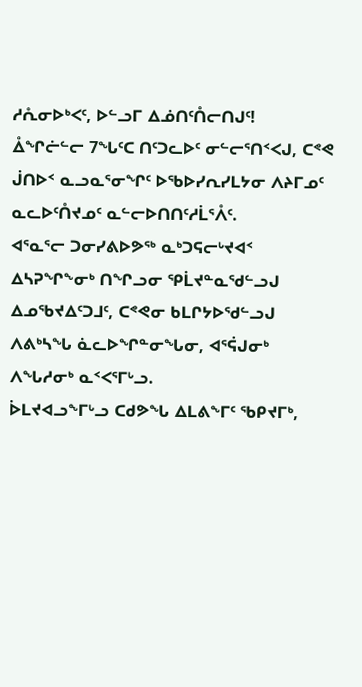ᓱᕅᓂᐅᒃᐸᑦ, ᐅᓪᓗᒥ ᐃᓅᑎᑦᑍᓕᑎᒍᑦ!
ᐂᖏᓖᓪᓕ 7ᖓᑦᑕ ᑎᑦᑐᓚᐅᑦ ᓂᓪᓕᕐᑎᑉᐸᒍ, ᑕᕝᕙ ᒎᑎᐅᑉ ᓇᓗᓇᕐᓂᖏᑦ ᐅᖃᐅᓯᕆᓯᒪᔭᓂ ᐱᔨᒥᓄᑦ ᓇᓚᐅᑦᑍᔪᓄᑦ ᓇᓪᓕᐅᑎᑎᑦᓱᒫᕐᐰᑦ.
ᐊᕐᓇᕐᓕ ᑐᓂᓯᕕᐅᕗᖅ ᓇᒃᑐᕋᓕᒡᔪᐊᑉ ᐃᓴᕈᖏᖕᓂᒃ ᑎᖏᓗᓂ ᕿᒫᔪᓐᓇᖁᓪᓗᒍ ᐃᓄᖃᔪᐃᑦᑐᒧᑦ, ᑕᕝᕙᓂ ᑲᒪᒋᔭᐅᖁᓪᓗᒍ ᐱᕕᒃᓴᖓ ᓈᓚᐅᖏᓐᓂᖓᓂ, ᐊᕐᕌᒍᓂᒃ ᐱᖓᓱᓂᒃ ᓇᑉᐸᕐᒥᒡᓗ.
ᐆᒪᔪᐊᓗᖕᒥᒡᓗ ᑕᑯᕗᖓ ᐃᒪᕕᖕᒥᑦ ᖃᑭᔪᒥᒃ,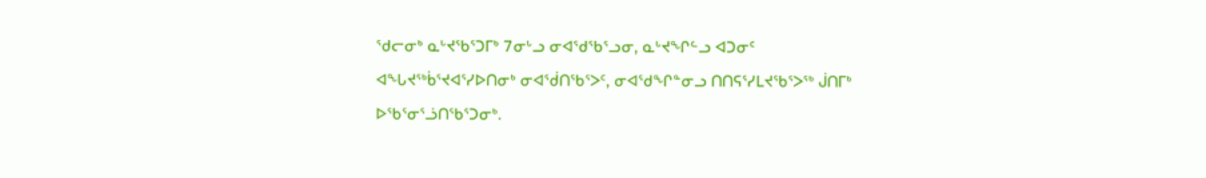ᖁᓕᓂᒃ ᓇᒡᔪᖃᕐᑐᒥᒃ 7ᓂᒡᓗ ᓂᐊᖁᖃᕐᓗᓂ, ᓇᒡᔪᖏᓪᓗ ᐊᑐᓂᑦ ᐊᖓᔪᖅᑳᕐᔪᐊᕐᓯᐅᑎᓂᒃ ᓂᐊᖂᑎᖃᕐᐳᑦ, ᓂᐊᖁᖏᓐᓂᓗ ᑎᑎᕋᕐᓯᒪᔪᖃᕐᐳᖅ ᒎᑎᒥᒃ ᐅᖃᕐᓂᕐᓘᑎᖃᕐᑐᓂᒃ.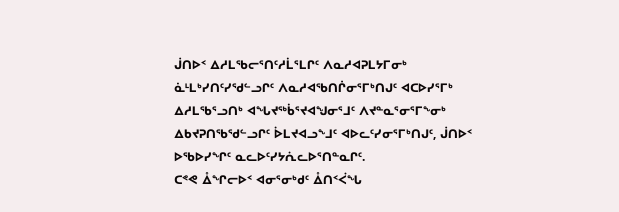ᒎᑎᐅᑉ ᐃᓱᒪᖃᓕᕐᑎᑦᓱᒫᕐᒪᒋᑦ ᐱᓇᓱᐊᕈᒪᔭᒥᓂᒃ ᓈᒻᒪᒃᓯᑎᑦᓯᖁᓪᓗᒋᑦ ᐱᓇᓱᐊᖃᑎᒌᓂᕐᒥᒃᑎᒍᑦ ᐊᑕᐅᓯᕐᒥᒃ ᐃᓱᒪᖃᕐᓗᑎᒃ ᐊᖓᔪᖅᑳᕐᔪᐊᖑᓂᕐᒧᑦ ᐱᔪᓐᓇᕐᓂᕐᒥᖕᓂᒃ ᐃᑲᔪᕈᑎᖃᖁᓪᓗᒋᑦ ᐆᒪᔪᐊᓗᖕᒧᑦ ᐊᐅᓚᑦᓯᓂᕐᒥᒃᑎᒍᑦ, ᒎᑎᐅᑉ ᐅᖃᐅᓯᖏᑦ ᓇᓚᐅᑦᓯᔭᕇᓚᐅᕐᑎᓐᓇᒋᑦ.
ᑕᕝᕙ ᐂᖏᓕᐅᑉ ᐊᓂᕐᓂᒃᑯᑦ ᐂᑎᑉᐹᖓ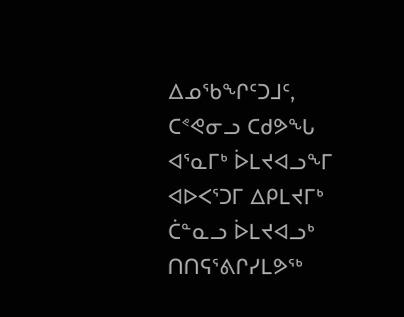ᐃᓄᖃᖏᑦᑐᒧᑦ, ᑕᕝᕙᓂᓗ ᑕᑯᕗᖓ ᐊᕐᓇᒥᒃ ᐆᒪᔪᐊᓗᖕᒥ ᐊᐅᐸᕐᑐᒥ ᐃᑭᒪᔪᒥᒃ ᑖᓐᓇᓗ ᐆᒪᔪᐊᓗᒃ ᑎᑎᕋᕐᕕᒋᓯᒪᕗᖅ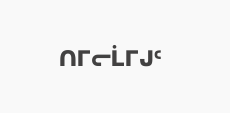ᑎᒥᓕᒫᒥᒍᑦ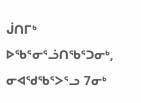ᒎᑎᒥᒃ ᐅᖃᕐᓂᕐᓘᑎᖃᕐᑐᓂᒃ, ᓂᐊᖁᖃᕐᐳᕐᓗ 7ᓂᒃ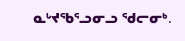ᓇᒡᔪᖃᕐᓗᓂᓗ ᖁᓕᓂᒃ.